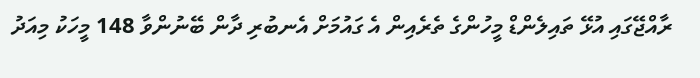ރާއްޖޭގައި އުޅޭ ތައިލެންޑް މީހުންގެ ތެރެއިން އެ ގައުމަށް އެނބުރި ދާން ބޭނުންވާ 148 މީހަކު މިއަދު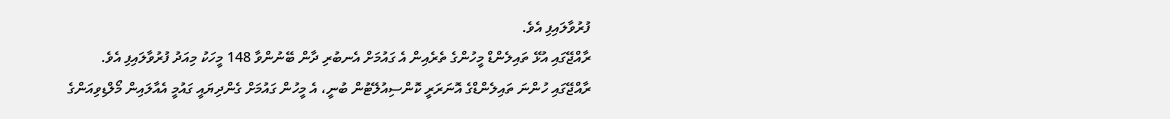ފުރުވާލައިފި އެވެ.
ރާއްޖޭގައި އުޅޭ ތައިލެންޑް މީހުންގެ ތެރެއިން އެ ގައުމަށް އެނބުރި ދާން ބޭނުންވާ 148 މީހަކު މިއަދު ފުރުވާލައިފި އެވެ.
ރާއްޖޭގައި ހުންނަ ތައިލެންޑްގެ އޮނަރަރީ ކޮންސިއުލޭޓުން ބުނީ، އެ މީހުން ގައުމަށް ގެންދިޔައީ ގައުމީ އެއާލައިން މޯލްޑިވިއަންގެ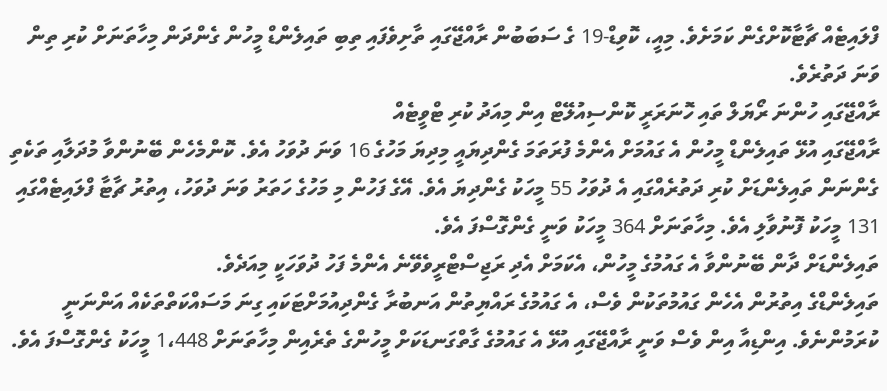ފްލައިޓެއް ޗާޓާކޮށްގެން ކަމަށެވެ. މިއީ، ކޮވިޑް-19 ގެ ސަބަބުން ރާއްޖޭގައި ތާށިވެފައި ތިބި ތައިލެންޑް މީހުން ގެންދަން މިހާތަނަށް ކުރި ތިން ވަނަ ދަތުރެވެ.
ރާއްޖޭގައި ހުންނަ ރޯޔަލް ތައި ހޮނަރަރީ ކޮންސިއުލޭޓް އިން މިއަދު ކުރި ޓްވީޓެއް
ރާއްޖޭގައި އުޅޭ ތައިލެންޑް މީހުން އެ ގައުމަށް އެންމެ ފުރަތަމަ ގެންދިޔައީ މިދިޔަ މަހުގެ 16 ވަނަ ދުވަހު އެވެ. ކޮންމެހެން ބޭނުންވާ މުދަލާއި ތަކެތި ގެންނަން ތައިލެންޑަށް ކުރި ދަތުރެއްގައި އެ ދުވަހު 55 މީހަކު ގެންދިޔަ އެވެ. އޭގެ ފަހުން މި މަހުގެ ހަތަރު ވަނަ ދުވަހު، އިތުރު ޗާޓާ ފްލައިޓެއްގައި 131 މީހަކު ފޮނުވާލި އެވެ. މިހާތަނަށް 364 މީހަކު ވަނީ ގެންގޮސްފަ އެވެ.
ތައިލެންޑަށް ދާން ބޭނުންވާ އެ ގައުމުގެ މީހުން، އެކަމަށް އެދި ރަޖިސްޓްރީވެވޭނެ އެންމެ ފަހު ދުވަހަކީ މިއަދެވެ.
ތައިލެންޑްގެ އިތުރުން އެހެން ގައުމުތަކުން ވެސް، އެ ގައުމުގެ ރައްޔިތުން އަނބުރާ ގެންދިއުމަށްޓަކައި ގިނަ މަސައްކަތްތަކެއް އަންނަނީ ކުރަމުންނެވެ. އިންޑިއާ އިން ވެސް ވަނީ ރާއްޖޭގައި އުޅޭ އެ ގައުމުގެ ގާތްގަނޑަކަށް މީހުންގެ ތެރެއިން މިހާތަނަށް 1،448 މީހަކު ގެންގޮސްފަ އެވެ.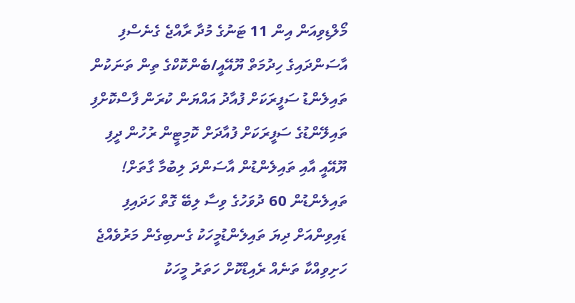މޯލްޑިވިއަން އިން 11 ޓަނުގެ މުދާ ރާއްޖެ ގެނެސްފި
އާސަންދައިގެ ހިދުމަތް ޔޫއޭއީ/ބެންކޮކްގެ ތިން ތަނަކުން
ތައިލެންޑު ސަފީރަކަށް ފުއާދު އައްޔަން ކުރަން ފާސްކޮށްފި
ތައިލޭންޑުގެ ސަފީރަކަށް ފުއާދަށް ކޮމިޓީން ރުހުން ދީފި
ޔޫއޭއީ އާއި ތައިލެންޑުން އާސަންދަ ލިބުމާ ގާތަށް!
ތައިލެންޑުން 60 ދުވަހުގެ ވިސާ ލިބޭ ގޮތް ހަދައިފި
ޑައިވިންއަށް ދިޔަ ތައިލެންޑުމީހަކު ގެނބިގެން މަރުވެއްޖެ
ހަށިވިއްކާ ތަނެއް ރެއިޑްކޮށް ހަތަރު މީހަކު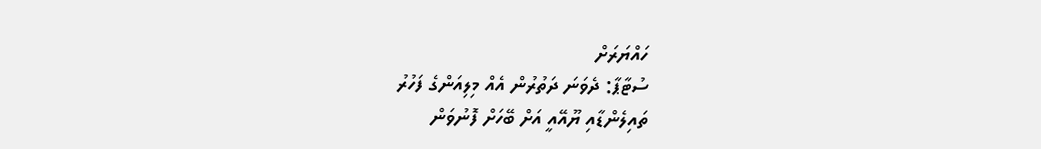ހައްޔަރަށް
ސުޓާޕާ: ދެވަނަ ދަތުރުން އެއް މިލިއަންގެ ފަހުރު
ތައިލެންޑާއި ޔޫއޭއީ އަށް ބޭހަށް ފޮނުވަން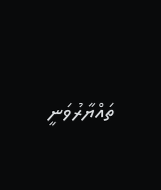ތައްޔާރުވަނީ